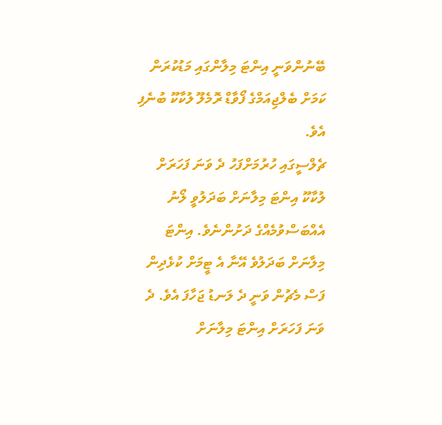ބޭނުންވަނީ އިންޓަ މިލާންގައި މަޑުކުރަން ކަމަށް ބެލްޖިއަމްގެ ފޯވާޑް ރޮމެލޫ ލުކާކޫ ބުނެފި އެވެ.
ޗެލްސީގައި ހުރުމަށްފަހު ދެ ވަނަ ފަހަރަށް ލުކާކޫ އިންޓަ މިލާނަށް ބަދަލުވީ ލޯނު އެއްބަސްވުމެއްގެ ދަށުންނެވެ. އިންޓަ މިލާނަށް ބަދަލުވެ އޭނާ އެ ޓީމަށް ކުޅެދިން ފަސް މެޗުން ވަނީ ދެ ލަނޑު ޖަހާފަ އެވެ. ދެ ވަނަ ފަހަރަށް އިންޓަ މިލާނަށް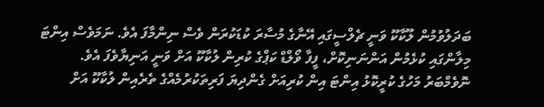ބަދަލުވުމުން ލޫކާކޫ ވަނީ ޗެލްސީގައި އޭނާގެ މުސާރަ ކުޑަކުރަން ވެސް ނިންމާފަ އެވެ. ނަމަވެސް އިންޓަ މިލާންގައި ކުޅެމުން އަންނަނިކޮށް، ފީފާ ވޯލްޑް ކަޕްގެ ކުރިން ލުކާކޫ އަށް ވަނީ އަނިޔާވެފަ އެވެ. ނޮވެމްބަރު މަހުގެ ކުރީކޮޅު އިންޓަ އިން ކުރިއަށް ގެންދިޔަ ފަރިތަކުރުމެއްގެ ތެރެއިން ލުކާކޫ އަށް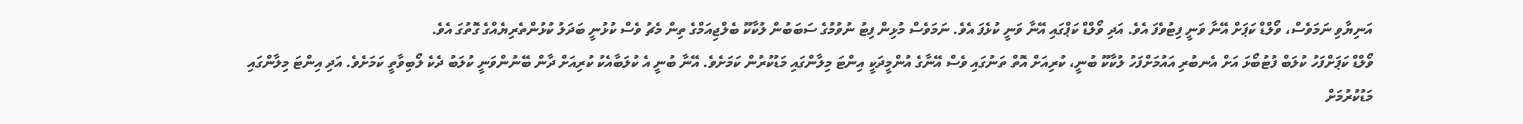އަނިޔާވި ނަމަވެސް، ވޯލްޑް ކަޕަށް އޭނާ ވަނީ ފިޓުވެފަ އެވެ. އަދި ވޯލްޑް ކަޕްގައި އޭނާ ވަނީ ކުޅެފަ އެވެ. ނަމަވެސް މުޅިން ފިޓު ނުވުމުގެ ސަބަބުން ލުކާކޫ ބެލްޖިއަމްގެ ތިން މެޗު ވެސް ކުޅުނީ ބަދަލު ކުޅުންތެރިޔެއްގެ ގޮތުގަ އެވެ.
ވޯލްޑް ކަޕަށްފަހު ކުލަބް ފުޓުބޯޅަ އަށް އެނބުރި އައުމަށްފަހު ލުކާކޫ ބުނީ، ކުރިއަށް އޮތް ތަނުގައި ވެސް އޭނާގެ އުންމީދަކީ އިންޓަ މިލާންގައި މަޑުކުރުން ކަމަށެވެ. އޭނާ ބުނީ އެ ކުލަބާއެކު ކުރިއަށް ދާން ބޭނުންވަނީ ކުލަބު ދެކެ ލޯބިވާތީ ކަމަށެވެ. އަދި އިންޓަ މިލާންގައި މަޑުކުރުމަށް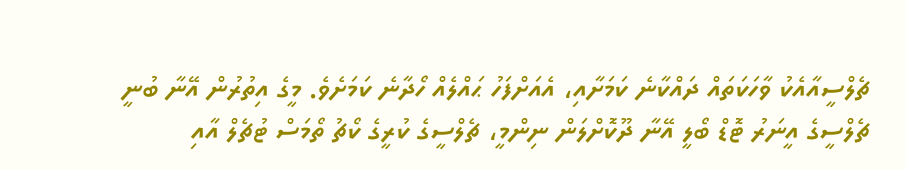ޗެލްސީއާއެކު ވާހަކަތައް ދައްކާނެ ކަމަށާއި، އެއަށްފަހު ޙައްލެއް ހޯދާނެ ކަމަށެވެ. މީގެ އިތުރުން އޭނާ ބުނީ ޗެލްސީގެ އީނަރު ޓޮޑް ބޯލީ އޭނާ ދޫކޮށްލަން ނިންމީ، ޗެލްސީގެ ކުރީގެ ކޯޗު ތޯމަސް ޓުޗެލް އާއި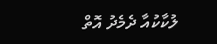ލުކާކުއާ ދެމެދު އޮތް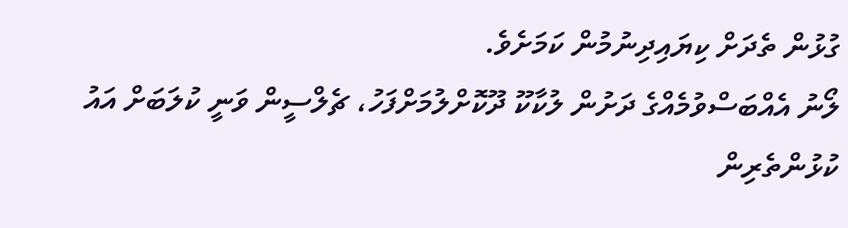ގުޅުން ތެދަށް ކިޔައިދިނުމުން ކަމަށެވެ.
ލޯނު އެއްބަސްވުމެއްގެ ދަށުން ލުކާކޫ ދޫކޮށްލުމަށްފަހު، ޗެލްސީން ވަނީ ކުލަބަށް އައު ކުޅުންތެރިން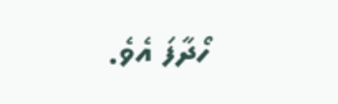ހޯދާފަ އެވެ.